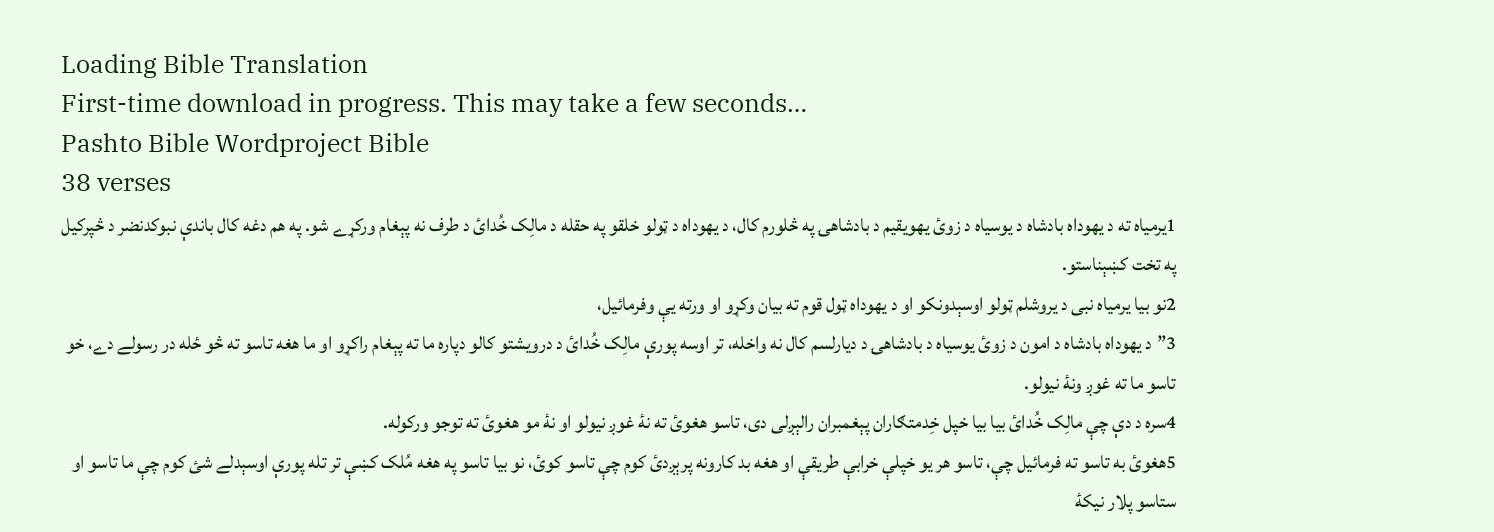Loading Bible Translation
First-time download in progress. This may take a few seconds…
Pashto Bible Wordproject Bible
38 verses
1يرمياه ته د يهوداه بادشاه د يوسياه د زوئ يهويقيم د بادشاهۍ په څلورم کال، د يهوداه د ټولو خلقو په حقله د مالِک خُدائ د طرف نه پېغام ورکړے شو. په هم دغه کال باندې نبوکدنضر د څپرکیل په تخت کښېناستو.
2نو بيا يرمياه نبى د يروشلم ټولو اوسېدونکو او د يهوداه ټول قوم ته بيان وکړو او ورته يې وفرمائيل،
3”د يهوداه بادشاه د امون د زوئ يوسياه د بادشاهۍ د ديارلسم کال نه واخله، تر اوسه پورې مالِک خُدائ د درويشتو کالو دپاره ما ته پېغام راکړو او ما هغه تاسو ته څو ځله در رسولے دے، خو تاسو ما ته غوږ ونۀ نيولو.
4سره د دې چې مالِک خُدائ بيا بيا خپل خِدمتګاران پېغمبران رالېږلى دى، تاسو هغوئ ته نۀ غوږ نيولو او نۀ مو هغوئ ته توجو ورکوله.
5هغوئ به تاسو ته فرمائيل چې، تاسو هر يو خپلې خرابې طريقې او هغه بد کارونه پرېږدئ کوم چې تاسو کوئ، نو بيا تاسو په هغه مُلک کښې تر تله پورې اوسېدلے شئ کوم چې ما تاسو او ستاسو پلار نيکۀ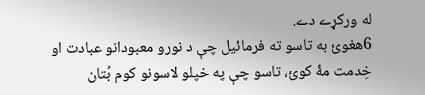له ورکړے دے.
6هغوئ به تاسو ته فرمائيل چې د نورو معبودانو عبادت او خِدمت مۀ کوئ، تاسو چې په خپلو لاسونو کوم بُتان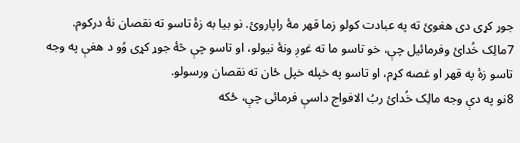جوړ کړى دى هغوئ ته په عبادت کولو زما قهر مۀ راپاروئ. نو بيا به زۀ تاسو ته نقصان نۀ درکوم.
7مالِک خُدائ وفرمائيل چې، خو تاسو ما ته غوږ ونۀ نيولو، او تاسو چې څۀ جوړ کړى وُو د هغې په وجه تاسو زۀ په قهر او غصه کړم، او تاسو په خپله خپل ځان ته نقصان ورسولو.
8نو په دې وجه مالِک خُدائ ربُ الافواج داسې فرمائى چې، ځکه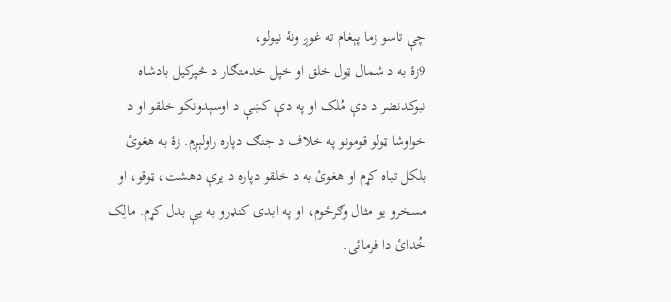چې تاسو زما پېغام ته غوږ ونۀ نيولو،
9زۀ به د شمال ټول خلق او خپل خدمتګار د څپرکیل بادشاه نبوکدنضر د دې مُلک او په دې کښې د اوسېدونکو خلقو او د خواوشا ټولو قومونو په خلاف د جنګ دپاره راولېږم. زۀ به هغوئ بلکل تباه کړم او هغوئ به د خلقو دپاره د يرې دهشت، ټوقو، او مسخرو يو مثال وګرځوم، او په ابدى کنډرو به يې بدل کړم. مالِک خُدائ دا فرمائى.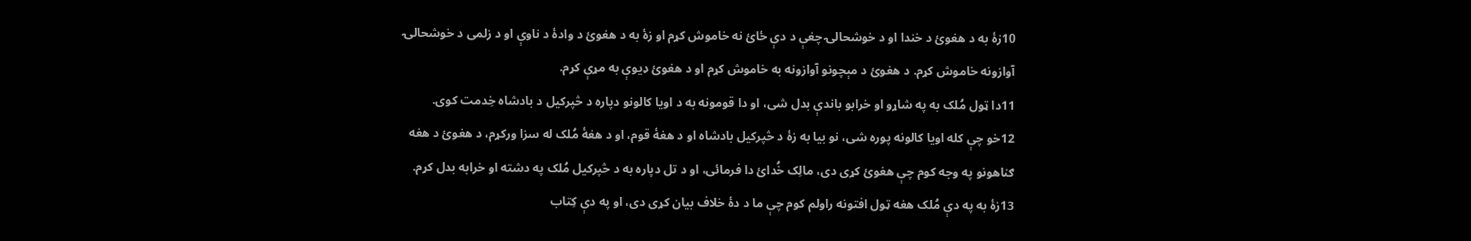10زۀ به د هغوئ د خندا او د خوشحالۍ چغې د دې ځائ نه خاموش کړم او زۀ به د هغوئ د وادۀ د ناوې او د زلمى د خوشحالۍ آوازونه خاموش کړم. د هغوئ د مېچونو آوازونه به خاموش کړم او د هغوئ ډيوې به مړې کړم.
11دا ټول مُلک به په شاړو او خرابو باندې بدل شى، او دا قومونه به د اويا کالونو دپاره د څپرکیل د بادشاه خِدمت کوى.
12خو چې کله اويا کالونه پوره شى، نو بيا به زۀ د څپرکیل بادشاه او د هغۀ قوم، او د هغۀ مُلک له سزا ورکړم، د هغوئ د هغه ګناهونو په وجه کوم چې هغوئ کړى دى، مالِک خُدائ دا فرمائى، او د تل دپاره به د څپرکیل مُلک په دشته او خرابه بدل کړم.
13زۀ به په دې مُلک هغه ټول افتونه راولم کوم چې ما د دۀ خلاف بيان کړى دى، او په دې کِتاب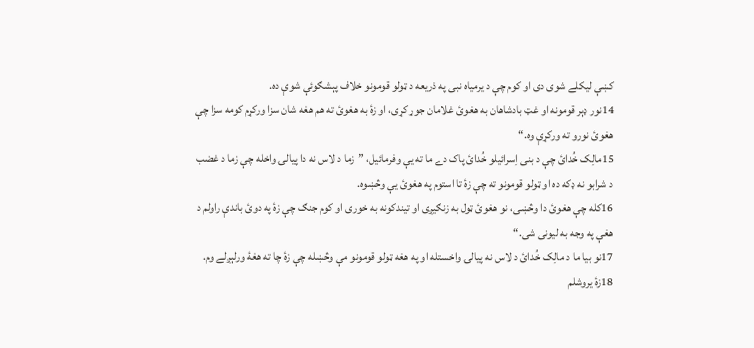کښې ليکلے شوى دى او کوم چې د يرمياه نبى په ذريعه د ټولو قومونو خلاف پېشګوئې شوې ده.
14نور ډېر قومونه او غټ بادشاهان به هغوئ غلامان جوړ کړى، او زۀ به هغوئ ته هم هغه شان سزا ورکړم کومه سزا چې هغوئ نورو ته ورکړې وه.“
15مالِک خُدائ چې د بنى اِسرائيلو خُدائ پاک دے ما ته يې وفرمائيل، ”زما د لاس نه دا پيالۍ واخله چې زما د غضب د شرابو نه ډکه ده او ټولو قومونو ته چې زۀ تا استوم په هغوئ يې وڅښوه.
16کله چې هغوئ دا وڅښى، نو هغوئ ټول به زنګيږى او تيندکونه به خورى او کوم جنګ چې زۀ په دوئ باندې راولم د هغې په وجه به ليونى شى.“
17نو بيا ما د مالِک خُدائ د لاس نه پيالۍ واخستله او په هغه ټولو قومونو مې وڅښله چې زۀ چا ته هغۀ ورلېږلے وم.
18زۀ يروشلم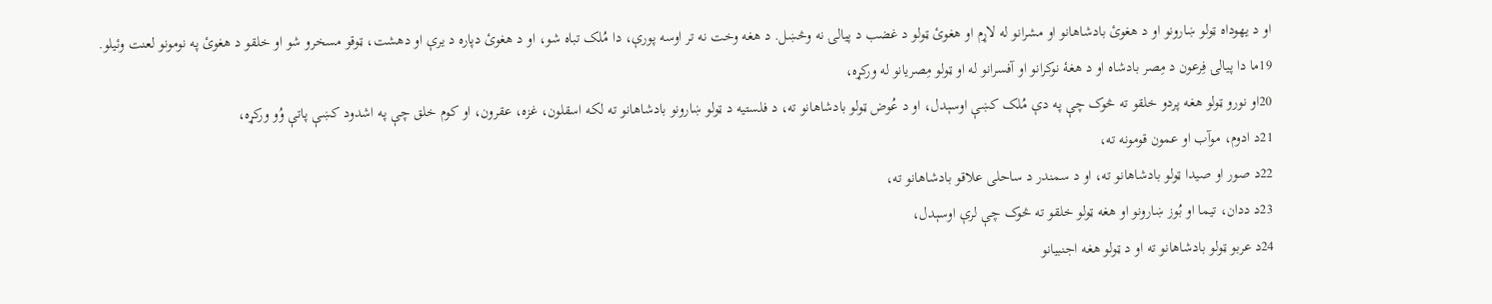او د يهوداه ټولو ښارونو او د هغوئ بادشاهانو او مشرانو له لاړم او هغوئ ټولو د غضب د پيالۍ نه وڅښل. د هغه وخت نه تر اوسه پورې، دا مُلک تباه شو، او د هغوئ دپاره د يرې او دهشت، ټوقو مسخرو شو او خلقو د هغوئ په نومونو لعنت وئيلو.
19ما دا پيالۍ فِرعون د مِصر بادشاه او د هغۀ نوکرانو او آفسرانو له او ټولو مِصريانو له ورکړه،
20او نورو ټولو هغه پردو خلقو ته څوک چې په دې مُلک کښې اوسېدل، او د عُوض ټولو بادشاهانو ته، د فلستيه د ټولو ښارونو بادشاهانو ته لکه اسقلون، غزه، عقرون، او کوم خلق چې په اشدود کښې پاتې وُو ورکړه،
21د ادوم، موآب او عمون قومونه ته،
22د صور او صيدا ټولو بادشاهانو ته، او د سمندر د ساحلى علاقو بادشاهانو ته،
23د ددان، تيما او بُوز ښارونو او هغه ټولو خلقو ته څوک چې لرې اوسېدل،
24د عربو ټولو بادشاهانو ته او د ټولو هغه اجنبيانو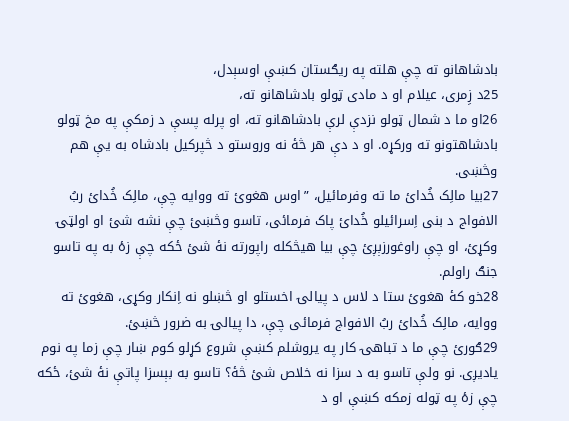بادشاهانو ته چې هلته په ريګستان کښې اوسېدل،
25د زِمرى، عيلام او د مادى ټولو بادشاهانو ته،
26او ما د شمال ټولو نزدې لرې بادشاهانو ته، او پرله پسې د زمکې په مخ ټولو بادشاهتونو ته ورکړه. او د دې هر څۀ نه وروستو د څپرکیل بادشاه به يې هم وڅښى.
27بيا مالِک خُدائ ما ته وفرمائيل، ”اوس هغوئ ته ووايه چې، مالِک خُدائ ربُ الافواج د بنى اِسرائيلو خُدائ پاک فرمائى، تاسو وڅښئ چې نشه شئ او اولټۍ وکړئ، او چې راوغورزېږئ چې بيا هيڅکله راپورته نۀ شئ ځکه چې زۀ به په تاسو جنګ راولم.
28خو کۀ هغوئ ستا د لاس د پيالۍ اخستلو او څښلو نه اِنکار وکړى، هغوئ ته ووايه، مالِک خُدائ ربُ الافواج فرمائى چې، دا پيالۍ به ضرور څښئ.
29ګورئ چې ما د تباهۍ کار په يروشلم کښې شروع کړلو کوم ښار چې زما په نوم ياديږى. نو ولې تاسو به د سزا نه خلاص شئ څۀ؟ تاسو به بېسزا پاتې نۀ شئ، ځکه چې زۀ په ټوله زمکه کښې او د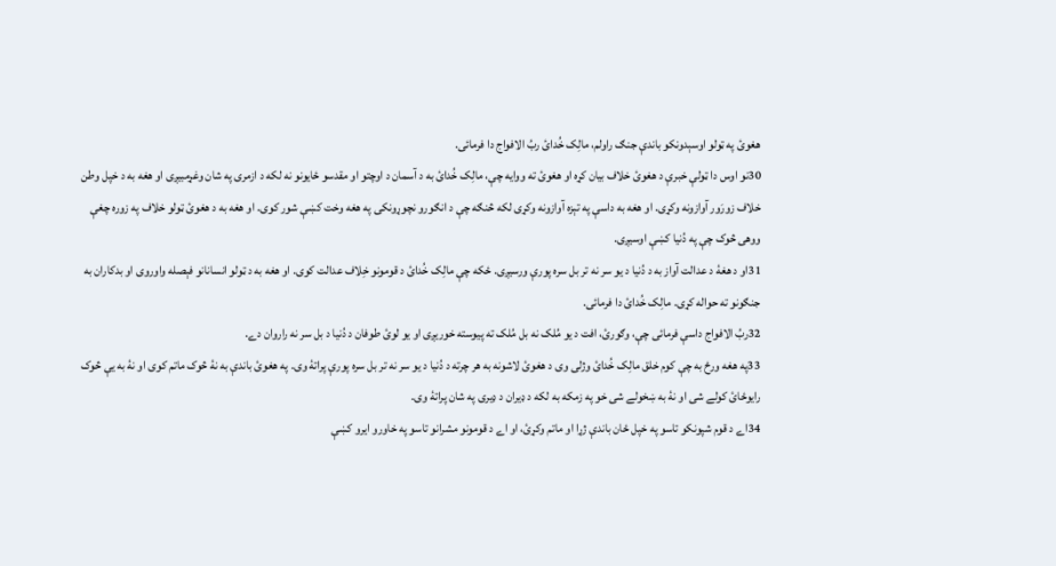هغوئ په ټولو اوسېدونکو باندې جنګ راولم، مالِک خُدائ ربُ الافواج دا فرمائى.
30نو اوس دا ټولې خبرې د هغوئ خلاف بيان کړه او هغوئ ته ووايه چې، مالِک خُدائ به د آسمان د اوچتو او مقدسو ځايونو نه لکه د ازمرى په شان وغړمبيږى او هغه به د خپل وطن خلاف زورَور آوازونه وکړى. او هغه به داسې په تېزه آوازونه وکړى لکه څنګه چې د انګورو نچوړونکى په هغه وخت کښې شور کوى. او هغه به د هغوئ ټولو خلاف په زوره چغې ووهى څوک چې په دُنيا کښې اوسيږى.
31او د هغۀ د عدالت آواز به د دُنيا د يو سر نه تر بل سره پورې ورسيږى. ځکه چې مالِک خُدائ د قومونو خِلاف عدالت کوى. او هغه به د ټولو انسانانو فېصله واوروى او بدکاران به جنګونو ته حواله کړى. مالِک خُدائ دا فرمائى.
32ربُ الافواج داسې فرمائى چې، وګورئ، افت د يو مُلک نه بل مُلک ته پيوسته خوريږى او يو لوئ طوفان د دُنيا د بل سر نه راروان دے.
33په هغه ورځ به چې کوم خلق مالِک خُدائ وژلى وى د هغوئ لاشونه به هر چرته د دُنيا د يو سر نه تر بل سره پورې پراتۀ وى. په هغوئ باندې به نۀ څوک ماتم کوى او نۀ به يې څوک رايوځائ کولے شى او نۀ به ښخولے شى خو په زمکه به لکه د ډيران د ډيرى په شان پراتۀ وى.
34اے د قوم شپونکو تاسو په خپل ځان باندې ژړا او ماتم وکړئ، او اے د قومونو مشرانو تاسو په خاورو ايرو کښې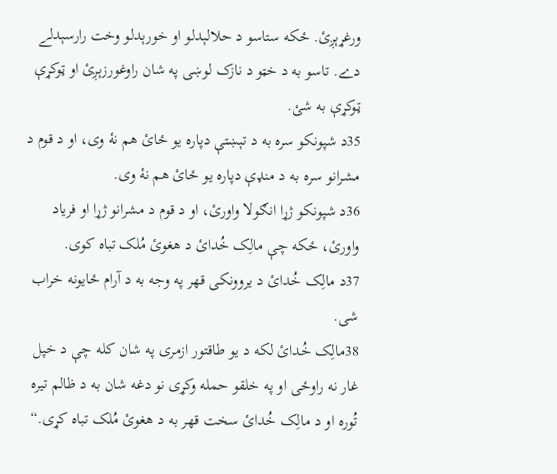ورغړېږئ. ځکه ستاسو د حلالېدلو او خورېدلو وخت رارسېدلے دے. تاسو به د خټو د نازک لوښى په شان راوغورزېږئ او ټوکړې ټوکړې به شئ.
35د شپونکو سره به د تېښتې دپاره يو ځائ هم نۀ وى، او د قوم د مشرانو سره به د منډې دپاره يو ځائ هم نۀ وى.
36د شپونکو ژړا انګولا واورئ، او د قوم د مشرانو ژړا او فرياد واورئ، ځکه چې مالِک خُدائ د هغوئ مُلک تباه کوى.
37د مالِک خُدائ د يروونکى قهر په وجه به د آرام ځايونه خراب شى.
38مالِک خُدائ لکه د يو طاقتور ازمرى په شان کله چې د خپل غار نه راوځى او په خلقو حمله وکړى نو دغه شان به د ظالم تيره تُوره او د مالِک خُدائ سخت قهر به د هغوئ مُلک تباه کړى.“